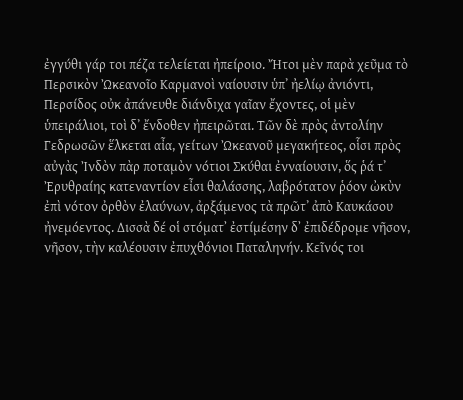ἐγγύθι γάρ τοι πέζα τελείεται ἠπείροιο. Ἤτοι μὲν παρὰ χεῦμα τὸ Περσικὸν Ὠκεανοῖο Καρμανοὶ ναίουσιν ὑπʼ ἠελίῳ ἀνιόντι, Περσίδος οὐκ ἀπάνευθε διάνδιχα γαῖαν ἔχοντες, οἱ μὲν ὑπειράλιοι, τοὶ δʼ ἔνδοθεν ἠπειρῶται. Τῶν δὲ πρὸς ἀντολίην Γεδρωσῶν ἕλκεται αἶα, γείτων Ὠκεανοῦ μεγακήτεος, οἷσι πρὸς αὐγὰς Ἰνδὸν πὰρ ποταμὸν νότιοι Σκύθαι ἐνναίουσιν, ὅς ῥά τʼ Ἐρυθραίης κατεναντίον εἶσι θαλάσσης, λαβρότατον ῥόον ὠκὺν ἐπὶ νότον ὀρθὸν ἐλαύνων, ἀρξάμενος τὰ πρῶτʼ ἀπὸ Καυκάσου ἠνεμόεντος. Δισσὰ δέ οἱ στόματ᾿ ἐστίμέσην δ᾿ ἐπιδέδρομε νῆσον, νῆσον, τὴν καλέουσιν ἐπυχθόνιοι Παταληνήν. Κεῖνός τοι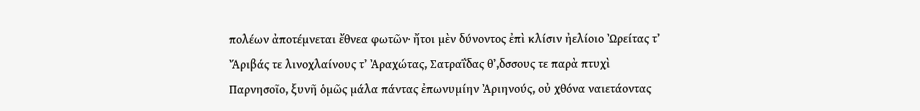πολέων ἀποτέμνεται ἔθνεα φωτῶν· ἤτοι μὲν δύνοντος ἐπὶ κλίσιν ἠελίοιο Ὠρείτας τʼ Ἄριβάς τε λινοχλαίνους τʼ Ἀραχώτας, Σατραΐδας θʼ,δσσους τε παρὰ πτυχὶ Παρνησοῖο, ξυνῆ ὁμῶς μάλα πάντας ἐπωνυμίην Ἀριηνούς, οὐ χθόνα ναιετάοντας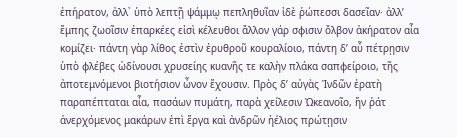ἐπήρατον, ἀλλ᾿ ὑπὸ λεπτῇ ψάμμῳ πεπληθυῖαν ἰδὲ ῥώπεσσι δασεῖαν· ἀλλʼ ἔμπης ζωοῖσιν ἐπαρκέες εἰσὶ κέλευθοι ἄλλον γάρ σφισιν ὄλβον ἀκήρατον αἶα κομίζει· πάντη γὰρ λίθος ἐστὶν ἐρυθροῦ κουραλίοιο, πάντη δʼ αὖ πέτρῃσιν ὑπὸ φλέβες ὠδίνουσι χρυσείης κυανῆς τε καλὴν πλάκα σαπφείροιο, τῆς ἀποτεμνόμενοι βιοτήσιον ὦνον ἔχουσιν. Πρὸς δʼ αὐγὰς Ἰνδῶν ἐρατὴ παραπέπταται αἶα, πασάων πυμάτη, παρὰ χείλεσιν Ὠκεανοῖο, ἥν ῥάτ ἀνερχόμενος μακάρων ἐπὶ ἔργα καὶ ἀνδρῶν ἠέλιος πρώτῃσιν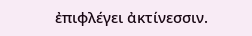ἐπιφλέγει ἀκτίνεσσιν.